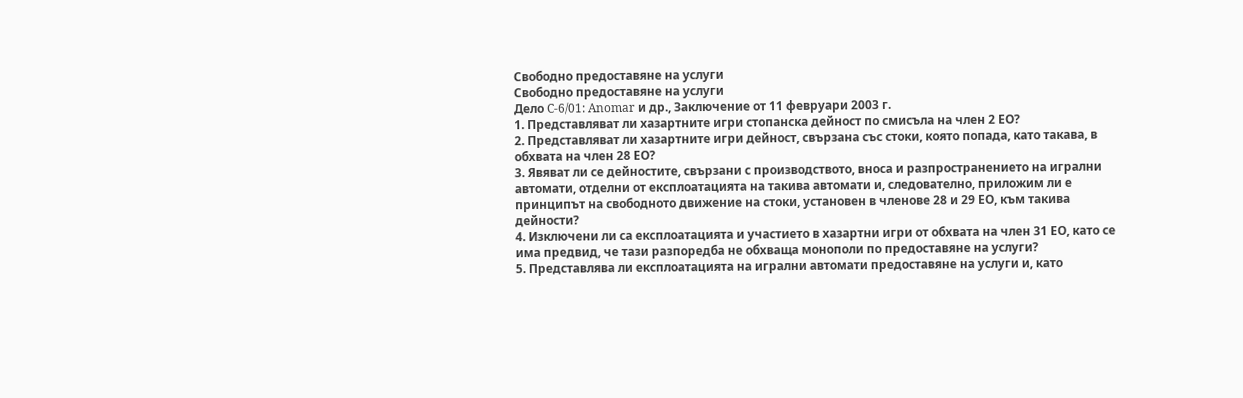Свободно предоставяне на услуги
Свободно предоставяне на услуги
Дело C-6/01: Anomar и др., Заключение от 11 февруари 2003 г.
1. Представляват ли хазартните игри стопанска дейност по смисъла на член 2 ЕО?
2. Представляват ли хазартните игри дейност, свързана със стоки, която попада, като такава, в обхвата на член 28 ЕО?
3. Явяват ли се дейностите, свързани с производството, вноса и разпространението на игрални автомати, отделни от експлоатацията на такива автомати и, следователно, приложим ли е принципът на свободното движение на стоки, установен в членове 28 и 29 ЕО, към такива дейности?
4. Изключени ли са експлоатацията и участието в хазартни игри от обхвата на член 31 ЕО, като се има предвид, че тази разпоредба не обхваща монополи по предоставяне на услуги?
5. Представлява ли експлоатацията на игрални автомати предоставяне на услуги и, като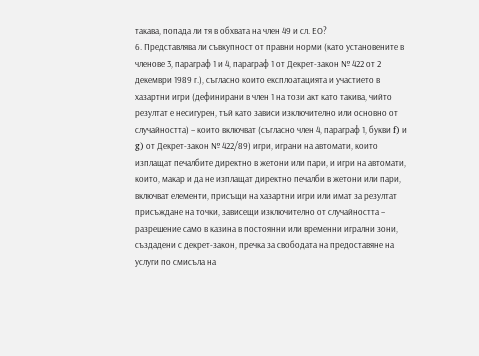такава, попада ли тя в обхвата на член 49 и сл. ЕО?
6. Представлява ли съвкупност от правни норми (като установените в членове 3, параграф 1 и 4, параграф 1 от Декрет-закон № 422 от 2 декември 1989 г.), съгласно които експлоатацията и участието в хазартни игри (дефинирани в член 1 на този акт като такива, чийто резултат е несигурен, тъй като зависи изключително или основно от случайността) – които включват (съгласно член 4, параграф 1, букви f) и g) от Декрет-закон № 422/89) игри, играни на автомати, които изплащат печалбите директно в жетони или пари, и игри на автомати, които, макар и да не изплащат директно печалби в жетони или пари, включват елементи, присъщи на хазартни игри или имат за резултат присъждане на точки, зависещи изключително от случайността – разрешение само в казина в постоянни или временни игрални зони, създадени с декрет-закон, пречка за свободата на предоставяне на услуги по смисъла на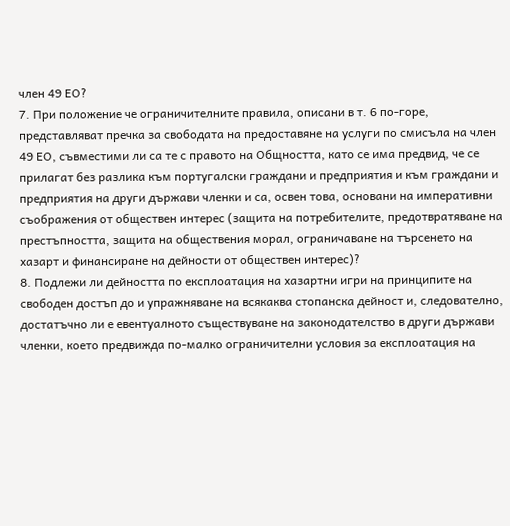член 49 ЕО?
7. При положение че ограничителните правила, описани в т. 6 по-горе, представляват пречка за свободата на предоставяне на услуги по смисъла на член 49 ЕО, съвместими ли са те с правото на Общността, като се има предвид, че се прилагат без разлика към португалски граждани и предприятия и към граждани и предприятия на други държави членки и са, освен това, основани на императивни съображения от обществен интерес (защита на потребителите, предотвратяване на престъпността, защита на обществения морал, ограничаване на търсенето на хазарт и финансиране на дейности от обществен интерес)?
8. Подлежи ли дейността по експлоатация на хазартни игри на принципите на свободен достъп до и упражняване на всякаква стопанска дейност и, следователно, достатъчно ли е евентуалното съществуване на законодателство в други държави членки, което предвижда по-малко ограничителни условия за експлоатация на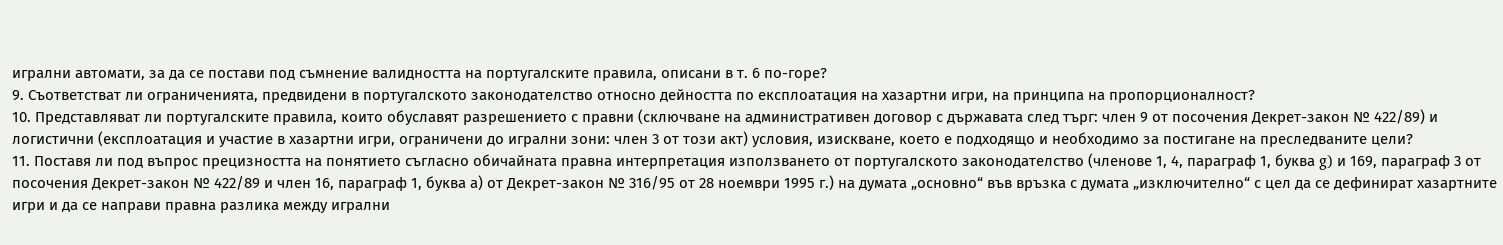игрални автомати, за да се постави под съмнение валидността на португалските правила, описани в т. 6 по-горе?
9. Съответстват ли ограниченията, предвидени в португалското законодателство относно дейността по експлоатация на хазартни игри, на принципа на пропорционалност?
10. Представляват ли португалските правила, които обуславят разрешението с правни (сключване на административен договор с държавата след търг: член 9 от посочения Декрет-закон № 422/89) и логистични (експлоатация и участие в хазартни игри, ограничени до игрални зони: член 3 от този акт) условия, изискване, което е подходящо и необходимо за постигане на преследваните цели?
11. Поставя ли под въпрос прецизността на понятието съгласно обичайната правна интерпретация използването от португалското законодателство (членове 1, 4, параграф 1, буква g) и 169, параграф 3 от посочения Декрет-закон № 422/89 и член 16, параграф 1, буква а) от Декрет-закон № 316/95 от 28 ноември 1995 г.) на думата „основно“ във връзка с думата „изключително“ с цел да се дефинират хазартните игри и да се направи правна разлика между игрални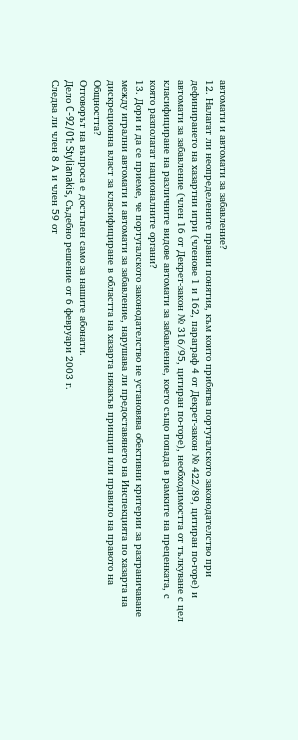автомати и автомати за забавление?
12. Налагат ли неопределените правни понятия, към които прибягва португалското законодателство при дефинирането на хазартни игри (членове 1 и 162, параграф 4 от Декрет-закон № 422/89, цитиран по-горе) и автомати за забавление (член 16 от Декрет-закон № 316/95, цитиран по-горе), необходимостта от тълкуване с цел класифициране на различните видове автомати за забавление, което също попада в рамките на преценката, с която разполагат националните органи?
13. Дори и да се приеме, че португалското законодателство не установява обективни критерии за разграничаване между игрални автомати и автомати за забавление, нарушава ли предоставянето на Инспекцията по хазарта на дискреционна власт за класифициране в областта на хазарта някакъв принцип или правило на правото на Общността?
Отговорът на въпроса е достъпен само за нашите абонати.
Дело C-92/01: Stylianakis, Съдебно решение от 6 февруари 2003 г.
Следва ли член 8 А и член 59 от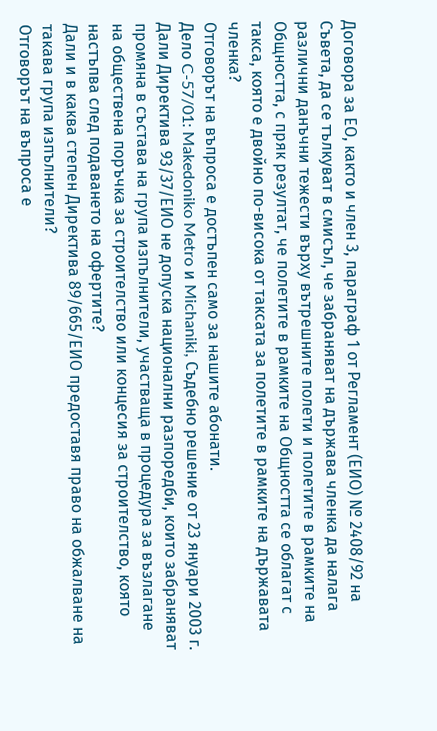Договора за ЕО, както и член 3, параграф 1 от Регламент (ЕИО) № 2408/92 на Съвета, да се тълкуват в смисъл, че забраняват на държава членка да налага различни данъчни тежести върху вътрешните полети и полетите в рамките на Общността, с пряк резултат, че полетите в рамките на Общността се облагат с такса, която е двойно по-висока от таксата за полетите в рамките на държавата членка?
Отговорът на въпроса е достъпен само за нашите абонати.
Дело C-57/01: Makedoniko Metro и Michaniki, Съдебно решение от 23 януари 2003 г.
Дали Директива 93/37/ЕИО не допуска национални разпоредби, които забраняват промяна в състава на група изпълнители, участваща в процедура за възлагане на обществена поръчка за строителство или концесия за строителство, която настъпва след подаването на офертите?
Дали и в каква степен Директива 89/665/ЕИО предоставя право на обжалване на такава група изпълнители?
Отговорът на въпроса е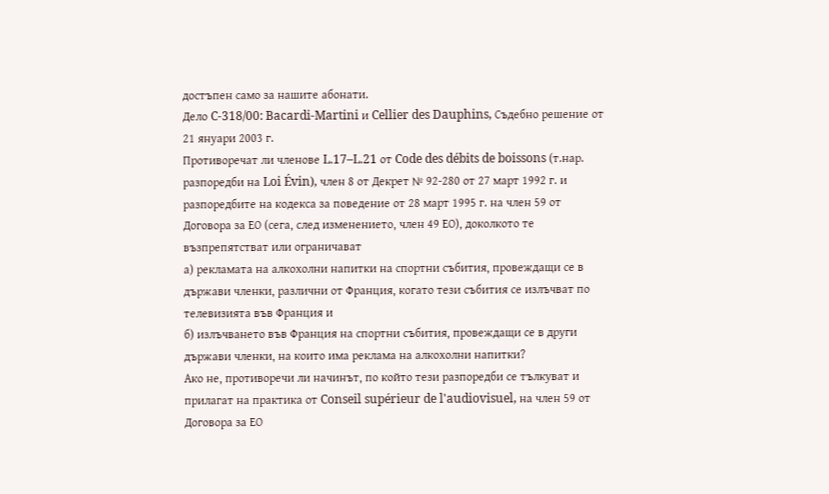достъпен само за нашите абонати.
Дело C-318/00: Bacardi-Martini и Cellier des Dauphins, Съдебно решение от 21 януари 2003 г.
Противоречат ли членове L.17–L.21 от Code des débits de boissons (т.нар. разпоредби на Loi Évin), член 8 от Декрет № 92-280 от 27 март 1992 г. и разпоредбите на кодекса за поведение от 28 март 1995 г. на член 59 от Договора за ЕО (сега, след изменението, член 49 ЕО), доколкото те възпрепятстват или ограничават
а) рекламата на алкохолни напитки на спортни събития, провеждащи се в държави членки, различни от Франция, когато тези събития се излъчват по телевизията във Франция и
б) излъчването във Франция на спортни събития, провеждащи се в други държави членки, на които има реклама на алкохолни напитки?
Ако не, противоречи ли начинът, по който тези разпоредби се тълкуват и прилагат на практика от Conseil supérieur de l'audiovisuel, на член 59 от Договора за ЕО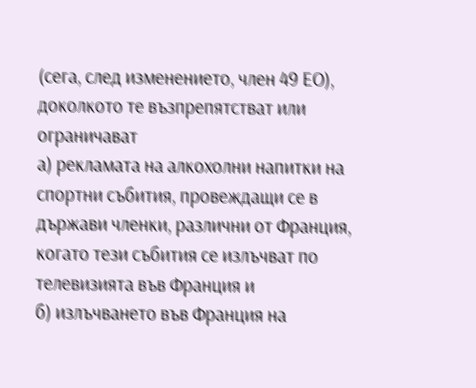(сега, след изменението, член 49 ЕО), доколкото те възпрепятстват или ограничават
а) рекламата на алкохолни напитки на спортни събития, провеждащи се в държави членки, различни от Франция, когато тези събития се излъчват по телевизията във Франция и
б) излъчването във Франция на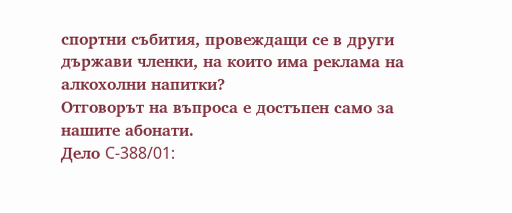спортни събития, провеждащи се в други държави членки, на които има реклама на алкохолни напитки?
Отговорът на въпроса е достъпен само за нашите абонати.
Дело C-388/01: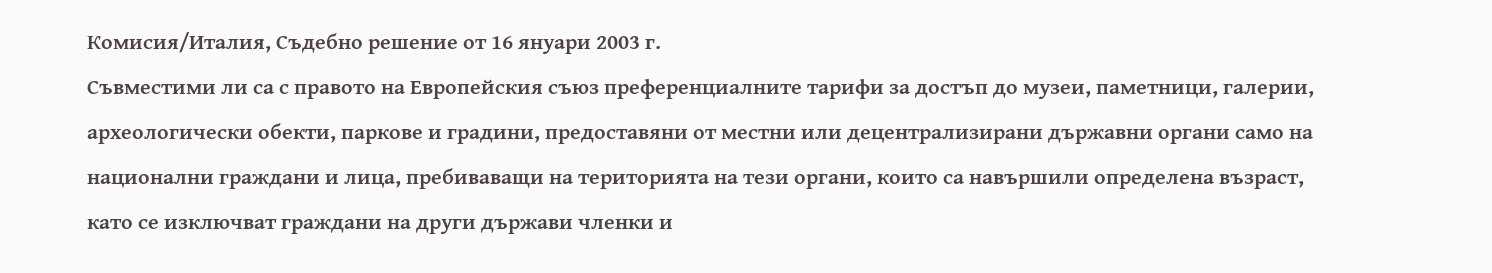Комисия/Италия, Съдебно решение от 16 януари 2003 г.
Съвместими ли са с правото на Европейския съюз преференциалните тарифи за достъп до музеи, паметници, галерии, археологически обекти, паркове и градини, предоставяни от местни или децентрализирани държавни органи само на национални граждани и лица, пребиваващи на територията на тези органи, които са навършили определена възраст, като се изключват граждани на други държави членки и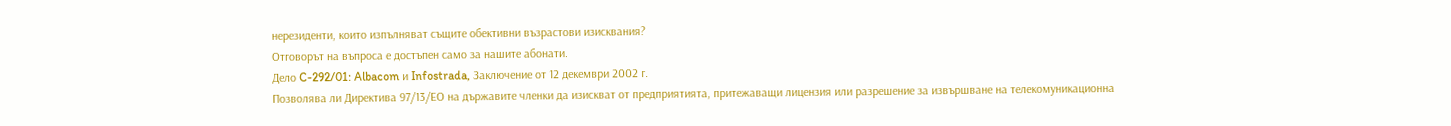нерезиденти, които изпълняват същите обективни възрастови изисквания?
Отговорът на въпроса е достъпен само за нашите абонати.
Дело C-292/01: Albacom и Infostrada, Заключение от 12 декември 2002 г.
Позволява ли Директива 97/13/ЕО на държавите членки да изискват от предприятията, притежаващи лицензия или разрешение за извършване на телекомуникационна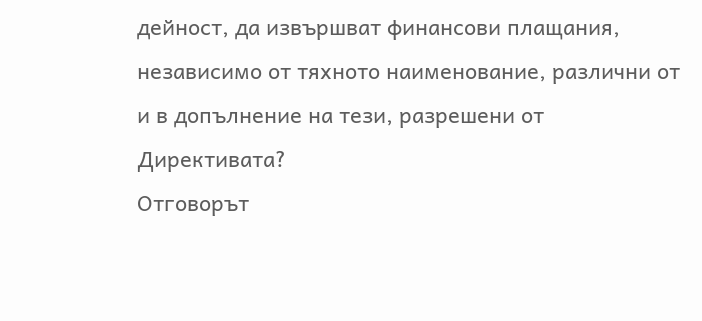дейност, да извършват финансови плащания, независимо от тяхното наименование, различни от и в допълнение на тези, разрешени от Директивата?
Отговорът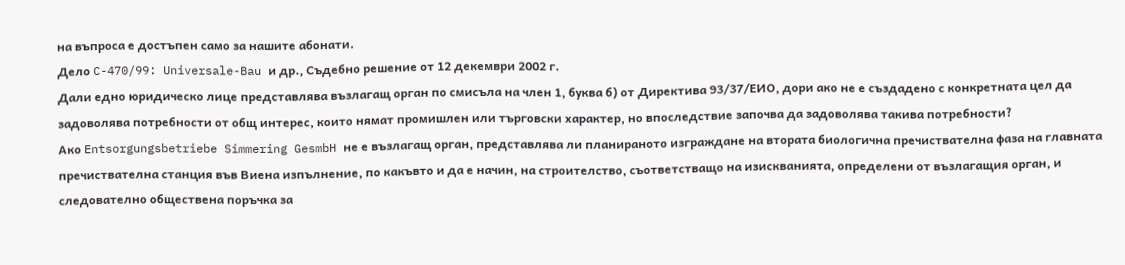на въпроса е достъпен само за нашите абонати.
Дело C-470/99: Universale-Bau и др., Съдебно решение от 12 декември 2002 г.
Дали едно юридическо лице представлява възлагащ орган по смисъла на член 1, буква б) от Директива 93/37/ЕИО, дори ако не е създадено с конкретната цел да задоволява потребности от общ интерес, които нямат промишлен или търговски характер, но впоследствие започва да задоволява такива потребности?
Ако Entsorgungsbetriebe Simmering GesmbH не е възлагащ орган, представлява ли планираното изграждане на втората биологична пречиствателна фаза на главната пречиствателна станция във Виена изпълнение, по какъвто и да е начин, на строителство, съответстващо на изискванията, определени от възлагащия орган, и следователно обществена поръчка за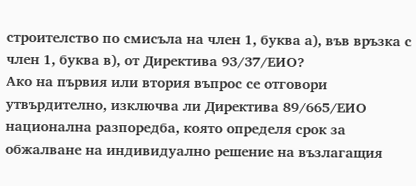строителство по смисъла на член 1, буква а), във връзка с член 1, буква в), от Директива 93/37/ЕИО?
Ако на първия или втория въпрос се отговори утвърдително, изключва ли Директива 89/665/ЕИО национална разпоредба, която определя срок за обжалване на индивидуално решение на възлагащия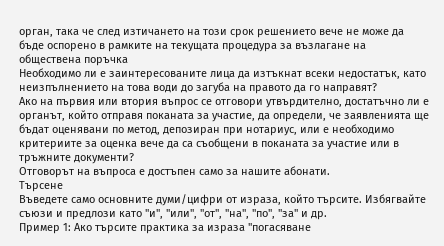орган, така че след изтичането на този срок решението вече не може да бъде оспорено в рамките на текущата процедура за възлагане на обществена поръчка
Необходимо ли е заинтересованите лица да изтъкнат всеки недостатък, като неизпълнението на това води до загуба на правото да го направят?
Ако на първия или втория въпрос се отговори утвърдително, достатъчно ли е органът, който отправя поканата за участие, да определи, че заявленията ще бъдат оценявани по метод, депозиран при нотариус, или е необходимо критериите за оценка вече да са съобщени в поканата за участие или в тръжните документи?
Отговорът на въпроса е достъпен само за нашите абонати.
Търсене
Въведете само основните думи/цифри от израза, който търсите. Избягвайте съюзи и предлози като "и", "или", "от", "на", "по", "за" и др.
Пример 1: Ако търсите практика за израза "погасяване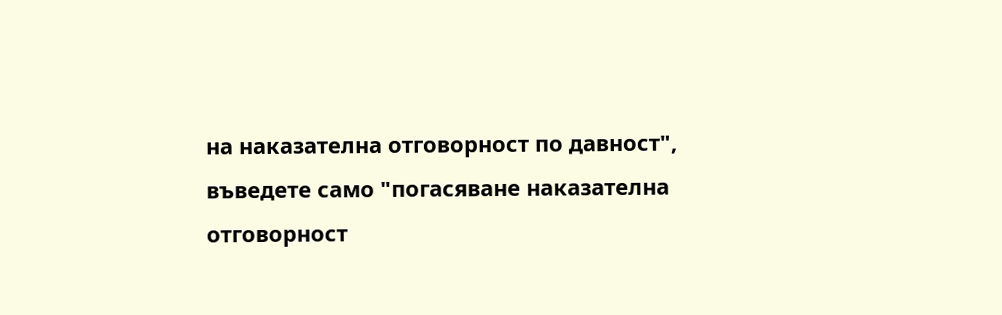на наказателна отговорност по давност", въведете само "погасяване наказателна отговорност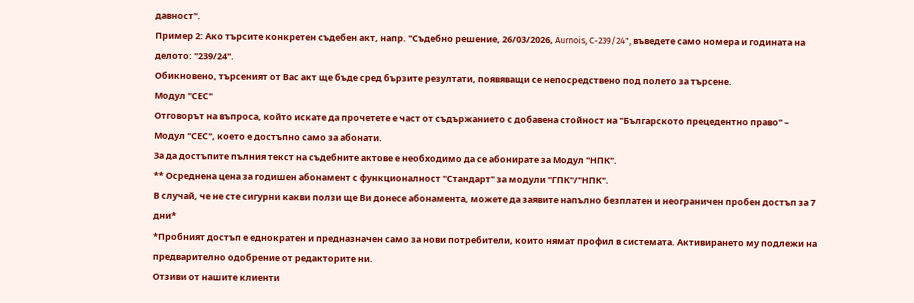давност".
Пример 2: Ако търсите конкретен съдебен акт, напр. "Съдебно решение, 26/03/2026, Aurnois, C-239/24", въведете само номера и годината на делото: "239/24".
Обикновено, търсеният от Вас акт ще бъде сред бързите резултати, появяващи се непосредствено под полето за търсене.
Модул "СЕС"
Отговорът на въпроса, който искате да прочетете е част от съдържанието с добавена стойност на "Българското прецедентно право" – Модул "СЕС", което е достъпно само за абонати.
За да достъпите пълния текст на съдебните актове е необходимо да се абонирате за Модул "НПК".
** Осреднена цена за годишен абонамент с функционалност "Стандарт" за модули "ГПК"/"НПК".
В случай, че не сте сигурни какви ползи ще Ви донесе абонамента, можете да заявите напълно безплатен и неограничен пробен достъп за 7 дни*
*Пробният достъп е еднократен и предназначен само за нови потребители, които нямат профил в системата. Активирането му подлежи на предварително одобрение от редакторите ни.
Отзиви от нашите клиенти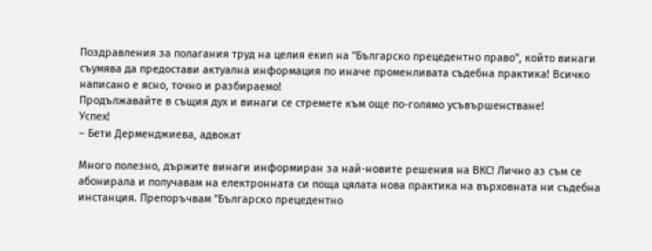Поздравления за полагания труд на целия екип на "Българско прецедентно право", който винаги съумява да предостави актуална информация по иначе променливата съдебна практика! Всичко написано е ясно, точно и разбираемо!
Продължавайте в същия дух и винаги се стремете към още по-голямо усъвършенстване!
Успех!
– Бети Дерменджиева, адвокат

Много полезно, държите винаги информиран за най-новите решения на ВКС! Лично аз съм се абонирала и получавам на електронната си поща цялата нова практика на върховната ни съдебна инстанция. Препоръчвам "Българско прецедентно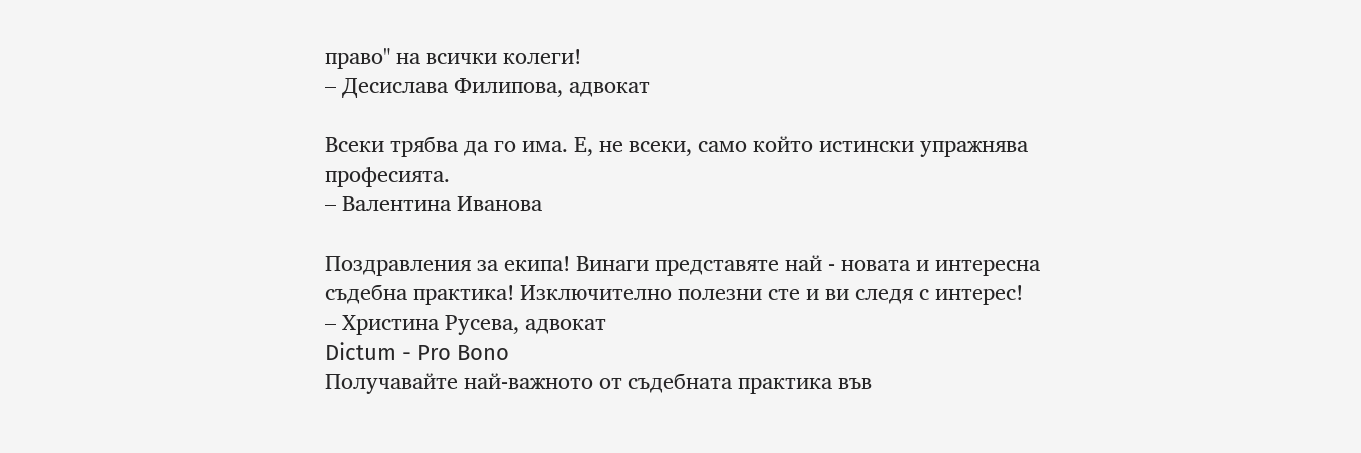право" на всички колеги!
– Десислава Филипова, адвокат

Всеки трябва да го има. Е, не всеки, само който истински упражнява професията.
– Валентина Иванова

Поздравления за екипа! Винаги представяте най - новата и интересна съдебна практика! Изключително полезни сте и ви следя с интерес!
– Христина Русева, адвокат
Dictum - Pro Bono
Получавайте най-важното от съдебната практика във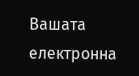Вашата електронна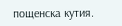пощенска кутия.